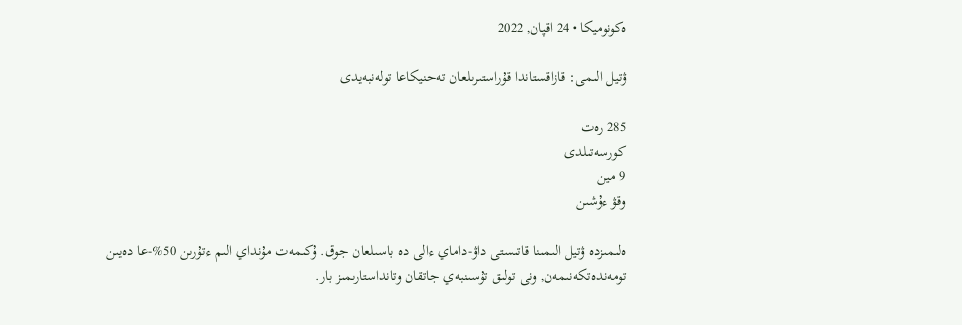ەكونوميكا • 24 اقپان, 2022

ۋتيل الىمى: قازاقستاندا قۇراستىرىلعان تەحنيكاعا تولەنبەيدى

285 رەت
كورسەتىلدى
9 مين
وقۋ ءۇشىن

ەلىمىزدە ۋتيل الىمىنا قاتىستى داۋ-داماي ءالى دە باسىلعان جوق. ۇكىمەت مۇنداي الىم ءتۇرىن 50%-عا دەيىن تومەندەتكەنىمەن, ونى تولىق تۇسىنبەي جاتقان وتانداستارىمىز بار.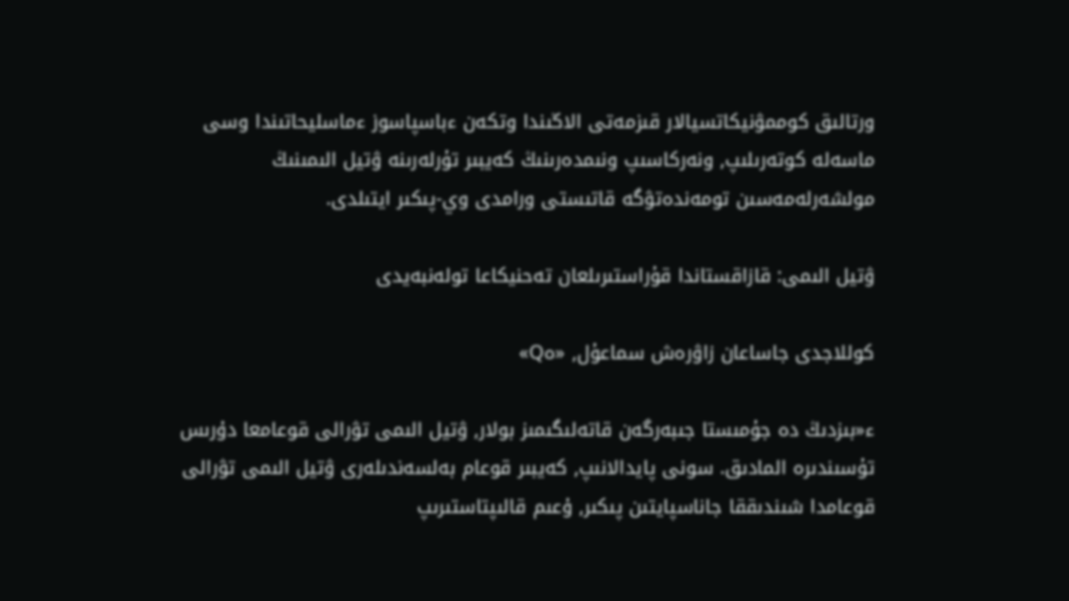ورتالىق كوممۋنيكاتسيالار قىزمەتى الاڭىندا وتكەن ءباسپاسوز ءماسليحاتىندا وسى ماسەلە كوتەرىلىپ, ونەركاسىپ ونىمدەرىنىڭ كەيبىر تۇرلەرىنە ۋتيل الىمىنىڭ مولشەرلەمەسىن تومەندەتۋگە قاتىستى ورامدى وي-پىكىر ايتىلدى.

ۋتيل الىمى: قازاقستاندا قۇراستىرىلعان تەحنيكاعا تولەنبەيدى

كوللاجدى جاساعان زاۋرەش سماعۇل, «ەQ»

ء«بىزدىڭ دە جۇمىستا جىبەرگەن قاتەلىگىمىز بولار, ۋتيل الىمى تۋرالى قوعامعا دۇرىس تۇسىندىرە المادىق. سونى پايدالانىپ, كەيبىر قوعام بەلسەندىلەرى ۋتيل الىمى تۋرالى قوعامدا شىندىققا جاناسپايتىن پىكىر, ۇعىم قالىپتاستىرىپ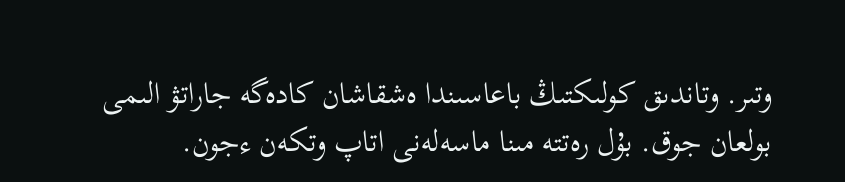وتىر. وتاندىق كولىكتىڭ باعاسىندا ەشقاشان كادەگە جاراتۋ الىمى بولعان جوق. بۇل رەتتە مىنا ماسەلەنى اتاپ وتكەن ءجون.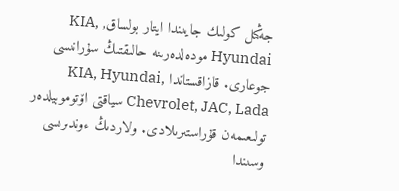جەڭىل كولىك جايىندا ايتار بولساق, KIA, Hyundai مودەلدەرىنە حالىقتىڭ سۇرانىسى جوعارى. قازاقستاندا KIA, Hyundai, Chevrolet, JAC, Lada سياقتى اۆتوموبيلدەر تولىعىمەن قۇراستىرىلادى. ولاردىڭ ءوندىرىسى وسىندا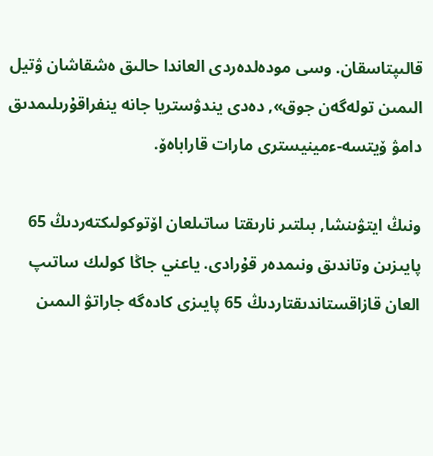قالىپتاسقان. وسى مودەلدەردى العاندا حالىق ەشقاشان ۋتيل الىمىن تولەگەن جوق», دەدى يندۋستريا جانە ينفراقۇرىلىمدىق دامۋ ۆيتسە-ءمينيسترى مارات قاراباەۆ.

ونىڭ ايتۋىنشا, بىلتىر نارىقتا ساتىلعان اۆتوكولىكتەردىڭ 65 پايىزىن وتاندىق ونىمدەر قۇرادى. ياعني جاڭا كولىك ساتىپ العان قازاقستاندىقتاردىڭ 65 پايىزى كادەگە جاراتۋ الىمىن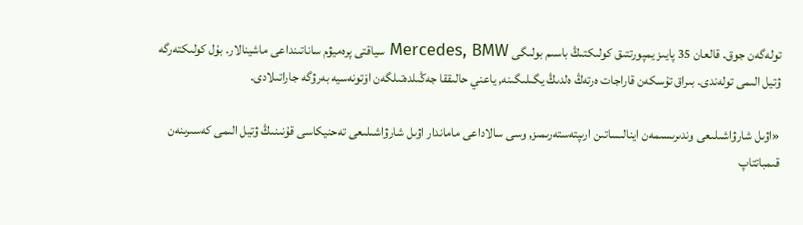تولەگەن جوق. قالعان 35 پايىز يمپورتتىق كولىكتىڭ باسىم بولىگى Mercedes, BMW سياقتى پرەميۋم ساناتىنداعى ماشينالار. بۇل كولىكتەرگە ۋتيل الىمى تولەندى. بىراق تۇسكەن قاراجات ەرتەڭ ەلدىڭ يگىلىگىنە, ياعني حالىققا جەڭىلدەتىلگەن اۆتونەسيە بەرۋگە جاراتىلادى.

«اۋىل شارۋاشىلىعى وندىرىسىمەن اينالىساتىن ارىپتەستەرىمىز, وسى سالاداعى ماماندار اۋىل شارۋاشىلىعى تەحنيكاسى قۇنىنىڭ ۋتيل الىمى كەسىرىنەن قىمباتتاپ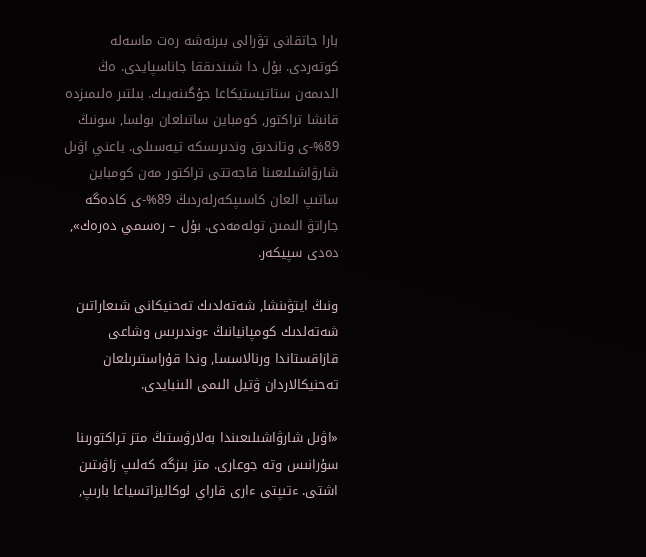بارا جاتقانى تۋرالى بىرنەشە رەت ماسەلە كوتەردى. بۇل دا شىندىققا جاناسپايدى. ەڭ الدىمەن ستاتيستيكاعا جۇگىنەيىك. بىلتىر ەلىمىزدە قانشا تراكتور, كومباين ساتىلعان بولسا, سونىڭ 89%-ى وتاندىق وندىرىسكە تيەسىلى. ياعني اۋىل شارۋاشىلىعىنا قاجەتتى تراكتور مەن كومباين ساتىپ العان كاسىپكەرلەردىڭ 89%-ى كادەگە جاراتۋ الىمىن تولەمەدى. بۇل – رەسمي دەرەك», دەدى سپيكەر.

ونىڭ ايتۋىنشا, شەتەلدىك تەحنيكانى شىعاراتىن شەتەلدىك كومپانيانىڭ ءوندىرىس وشاعى قازاقستاندا ورنالاسسا, وندا قۇراستىرىلعان تەحنيكالاردان ۋتيل الىمى الىنبايدى.

«اۋىل شارۋاشىلىعىندا بەلارۋستىڭ متز تراكتورىنا سۇرانىس وتە جوعارى. متز بىزگە كەلىپ زاۋىتىن اشتى. ءتىپتى ءارى قاراي لوكاليزاتسياعا بارىپ,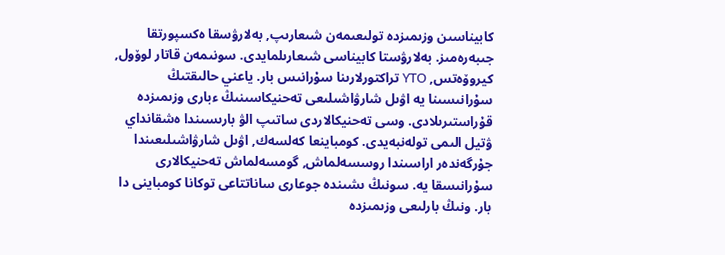كابيناسىن وزىمىزدە تولىعىمەن شىعارىپ, بەلارۋسقا ەكسپورتقا جىبەرەمىز. بەلارۋستا كابيناسى شىعارىلمايدى. سونىمەن قاتار لوۆول, كيروۆەتس, YTO تراكتورلارىنا سۇرانىس بار. ياعني حالىقتىڭ سۇرانىسىنا يە اۋىل شارۋاشىلىعى تەحنيكاسىنىڭ ءبارى وزىمىزدە قۇراستىرىلادى. وسى تەحنيكالاردى ساتىپ الۋ بارىسىندا ەشقانداي ۋتيل الىمى تولەنبەيدى. كومباينعا كەلسەك, اۋىل شارۋاشىلىعىندا جۇرگەندەر اراسىندا روسسەلماش, گومسەلماش تەحنيكالارى سۇرانىسقا يە. سونىڭ ىشىندە جوعارى ساناتتاعى توكانا كومباينى دا بار. ونىڭ بارلىعى وزىمىزدە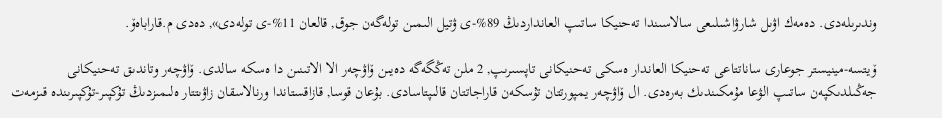وندىرىلەدى. دەمەك اۋىل شارۋاشىلىعى سالاسىندا تەحنيكا ساتىپ العانداردىڭ 89%-ى ۋتيل الىمىن تولەگەن جوق, قالعان 11%-ى تولەدى», دەدى م.قاراباەۆ.

ۆيتسە-مينيستر جوعارى ساناتتاعى تەحنيكا العاندار ەسكى تەحنيكانى تاپسىرىپ, 2 ملن تەڭگەگە دەيىن ۆاۋچەر الا الاتىنىن دا ەسكە سالدى. ۆاۋچەر وتاندىق تەحنيكانى جەڭىلدىكپەن ساتىپ الۋعا مۇمكىندىك بەرەدى. ال ۆاۋچەر يمپورتتان تۇسكەن قاراجاتتان قالىپتاسادى. بۇعان قوسا, قازاقستاندا ورنالاسقان زاۋىتتار ەلىمىزدىڭ تۇكپىر-تۇكپىرىندە قىزمەت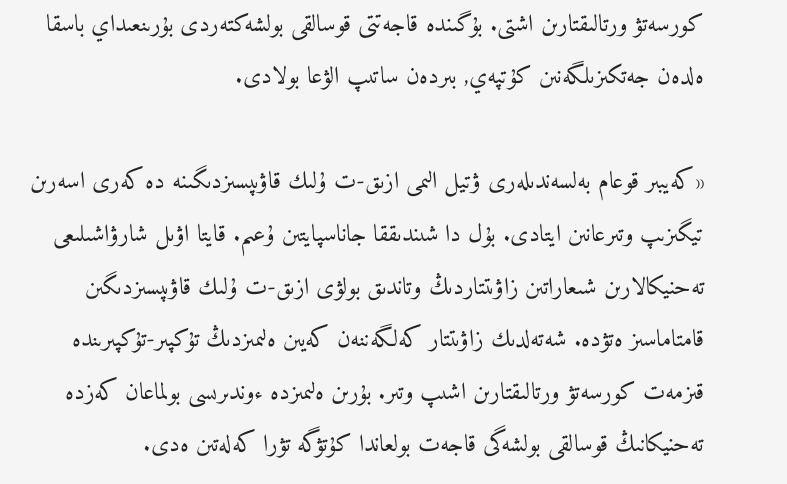كورسەتۋ ورتالىقتارىن اشتى. بۇگىندە قاجەتتى قوسالقى بولشەكتەردى بۇرىنعىداي باسقا ەلدەن جەتكىزىلگەنىن كۇتپەي, بىردەن ساتىپ الۋعا بولادى.

«كەيبىر قوعام بەلسەندىلەرى ۋتيل الىمى ازىق-ت ۇلىك قاۋىپسىزدىگىنە دە كەرى اسەرىن تيگىزىپ وتىرعانىن ايتادى. بۇل دا شىندىققا جاناسپايتىن ۇعىم. قايتا اۋىل شارۋاشىلىعى تەحنيكالارىن شىعاراتىن زاۋىتتاردىڭ وتاندىق بولۋى ازىق-ت ۇلىك قاۋىپسىزدىگىن قامتاماسىز ەتۋدە. شەتەلدىك زاۋىتتار كەلگەننەن كەيىن ەلىمىزدىڭ تۇكپىر-تۇكپىرىندە قىزمەت كورسەتۋ ورتالىقتارىن اشىپ وتىر. بۇرىن ەلىمىزدە ءوندىرىسى بولماعان كەزدە تەحنيكانىڭ قوسالقى بولشەگى قاجەت بولعاندا كۇتۋگە تۋرا كەلەتىن ەدى.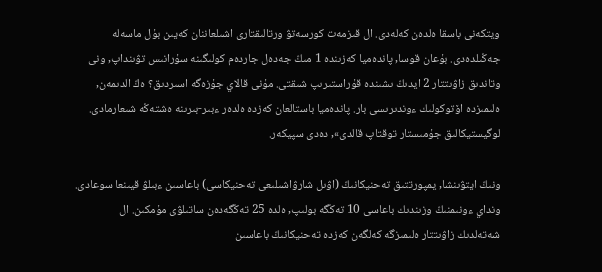ويتكەنى باسقا ەلدەن كەلەدى. ال قىزمەت كورسەتۋ ورتالىقتارى اشىلعاننان كەيىن بۇل ماسەلە جەڭىلدەدى. بۇعان قوسا, پاندەميا كەزىندە 1 مىڭ جەدەل جاردەم كولىگىنە سۇرانىس تۋىنداپ, ونى وتاندىق زاۋىتتار 2 ايدىڭ ىشىندە قۇراستىرىپ شىقتى. مۇنى قالاي جۇزەگە اسىردىق؟ ەڭ الدىمەن, ەلىمىزدە اۆتوكولىك ءوندىرىسى بار. پاندەميا باستالعان كەزدە ەلدەر ءبىر-بىرىنە ەشتەڭە شىعارمادى. لوگيستيكالىق جۇمىستار توقتاپ قالدى», دەدى سپيكەر.

ونىڭ ايتۋىنشا, يمپورتتىق تەحنيكانىڭ (اۋىل شارۋاشىلىعى تەحنيكاسى) باعاسىن ءبىلۋ قيىنعا سوعادى. ونداي ءونىمنىڭ وزىندىك باعاسى 10 تەڭگە بولىپ, ەلدە 25 تەڭگەدەن ساتىلۋى مۇمكىن. ال شەتەلدىك زاۋىتتار ەلىمىزگە كەلگەن كەزدە تەحنيكانىڭ باعاسىن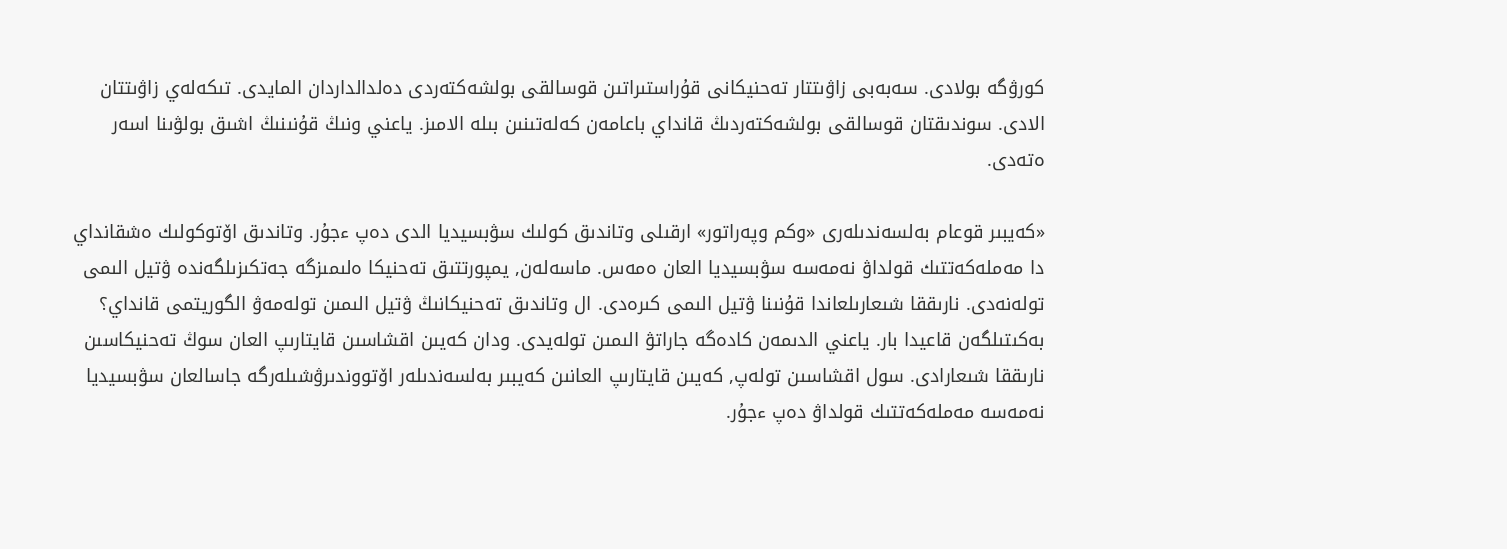كورۋگە بولادى. سەبەبى زاۋىتتار تەحنيكانى قۇراستىراتىن قوسالقى بولشەكتەردى دەلدالداردان المايدى. تىكەلەي زاۋىتتان الادى. سوندىقتان قوسالقى بولشەكتەردىڭ قانداي باعامەن كەلەتىنىن بىلە الامىز. ياعني ونىڭ قۇنىنىڭ اشىق بولۋىنا اسەر ەتەدى.

«كەيبىر قوعام بەلسەندىلەرى «وكم وپەراتور» ارقىلى وتاندىق كولىك سۋبسيديا الدى دەپ ءجۇر. وتاندىق اۆتوكولىك ەشقانداي دا مەملەكەتتىك قولداۋ نەمەسە سۋبسيديا العان ەمەس. ماسەلەن, يمپورتتىق تەحنيكا ەلىمىزگە جەتكىزىلگەندە ۋتيل الىمى تولەنەدى. نارىققا شىعارىلعاندا قۇنىنا ۋتيل الىمى كىرەدى. ال وتاندىق تەحنيكانىڭ ۋتيل الىمىن تولەمەۋ الگوريتمى قانداي؟ بەكىتىلگەن قاعيدا بار. ياعني الدىمەن كادەگە جاراتۋ الىمىن تولەيدى. ودان كەيىن اقشاسىن قايتارىپ العان سوڭ تەحنيكاسىن نارىققا شىعارادى. سول اقشاسىن تولەپ, كەيىن قايتارىپ العانىن كەيبىر بەلسەندىلەر اۆتووندىرۋشىلەرگە جاسالعان سۋبسيديا نەمەسە مەملەكەتتىك قولداۋ دەپ ءجۇر.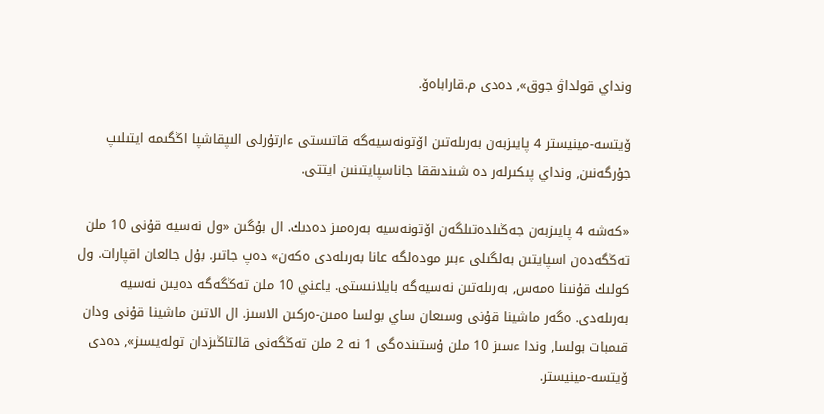ونداي قولداۋ جوق», دەدى م.قاراباەۆ.

ۆيتسە-مينيستر 4 پايىزبەن بەرىلەتىن اۆتونەسيەگە قاتىستى ءارتۇرلى الىپقاشپا اڭگىمە ايتىلىپ جۇرگەنىن, ونداي پىكىرلەر دە شىندىققا جاناسپايتىنىن ايتتى.

«كەشە 4 پايىزبەن جەڭىلدەتىلگەن اۆتونەسيە بەرەمىز دەدىك. ال بۇگىن «ول نەسيە قۇنى 10 ملن تەڭگەدەن اسپايتىن بەلگىلى ءبىر مودەلگە عانا بەرىلەدى ەكەن» دەپ جاتىر. بۇل جالعان اقپارات. ول كولىك قۇنىنا ەمەس, بەرىلەتىن نەسيەگە بايلانىستى. ياعني 10 ملن تەڭگەگە دەيىن نەسيە بەرىلەدى. ەگەر ماشينا قۇنى وسىعان ساي بولسا ەمىن-ەركىن الاسىز. ال الاتىن ماشينا قۇنى ودان قىمبات بولسا, وندا ءسىز 10 ملن ۇستىندەگى 1 نە 2 ملن تەڭگەنى قالتاڭىزدان تولەيسىز», دەدى ۆيتسە-مينيستر.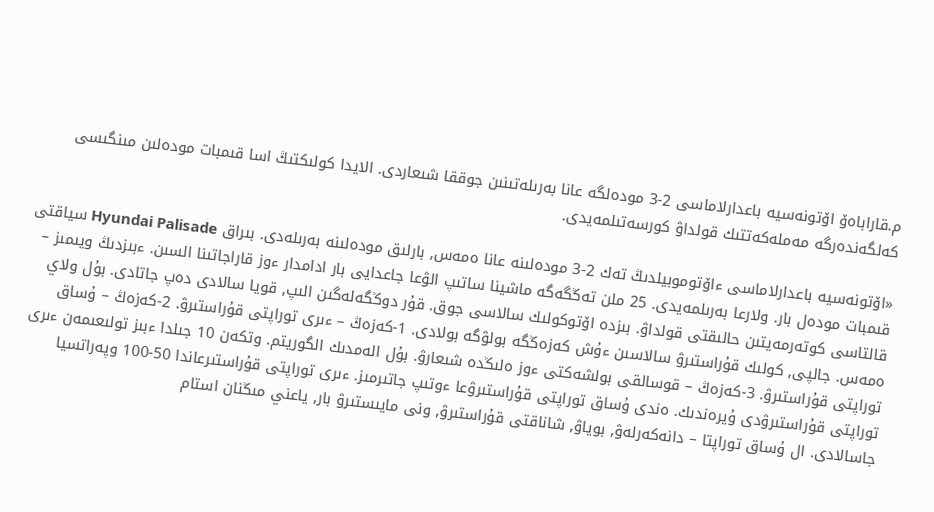م.قاراباەۆ اۆتونەسيە باعدارلاماسى 2-3 مودەلگە عانا بەرىلەتىنىن جوققا شىعاردى. الايدا كولىكتىڭ اسا قىمبات مودەلىن مىنگىسى كەلگەندەرگە مەملەكەتتىك قولداۋ كورسەتىلمەيدى.

«اۆتونەسيە باعدارلاماسى ءاۆتوموبيلدىڭ تەك 2-3 مودەلىنە عانا ەمەس, بارلىق مودەلىنە بەرىلەدى. بىراق Hyundai Palisade سياقتى قىمبات مودەل بار. ولارعا بەرىلمەيدى. 25 ملن تەڭگەگە ماشينا ساتىپ الۋعا جاعدايى بار ادامدار ءوز قاراجاتىنا السىن. ءبىزدىڭ ويىمىز – قالتاسى كوتەرمەيتىن حالىقتى قولداۋ. بىزدە اۆتوكولىك سالاسى جوق. قۇر دوڭگەلەگىن الىپ, قويا سالادى دەپ جاتادى. بۇل ولاي ەمەس. جالپى, كولىك قۇراستىرۋ سالاسىن ءۇش كەزەڭگە بولۋگە بولادى. 1-كەزەڭ – ءىرى توراپتى قۇراستىرۋ. 2-كەزەڭ – ۇساق توراپتى قۇراستىرۋ. 3-كەزەڭ – قوسالقى بولشەكتى ءوز ەلىڭدە شىعارۋ. بۇل الەمدىك الگوريتم. وتكەن 10 جىلدا ءبىز تولىعىمەن ءىرى توراپتى قۇراستىرۋدى ۇيرەندىك. ەندى ۇساق توراپتى قۇراستىرۋعا ءوتىپ جاتىرمىز. ءىرى توراپتى قۇراستىرعاندا 50-100 وپەراتسيا جاسالادى. ال ۇساق توراپتا – دانەكەرلەۋ, بوياۋ, شاناقتى قۇراستىرۋ, ونى مايىستىرۋ بار, ياعني مىڭنان استام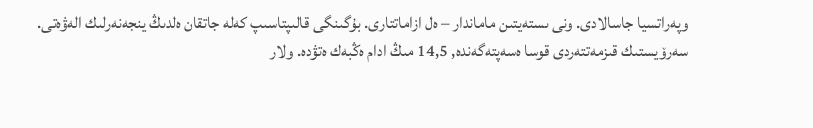وپەراتسيا جاسالادى. ونى ىستەيتىن ماماندار – ەل ازاماتتارى. بۇگىنگى قالىپتاسىپ كەلە جاتقان ەلدىڭ ينجەنەرلىك الەۋەتى. سەرۆيستىك قىزمەتتەردى قوسا ەسەپتەگەندە, 14,5 مىڭ ادام ەڭبەك ەتۋدە. ولار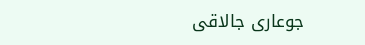جوعارى جالاقى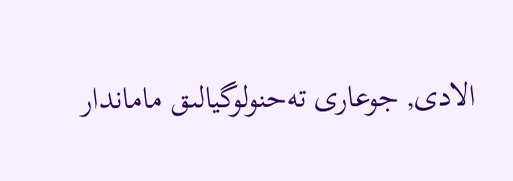الادى, جوعارى تەحنولوگيالىق ماماندار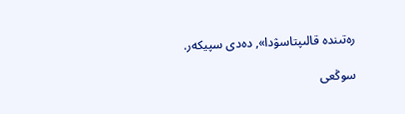رەتىندە قالىپتاسۋدا», دەدى سپيكەر.

سوڭعى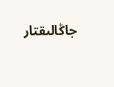جاڭالىقتار